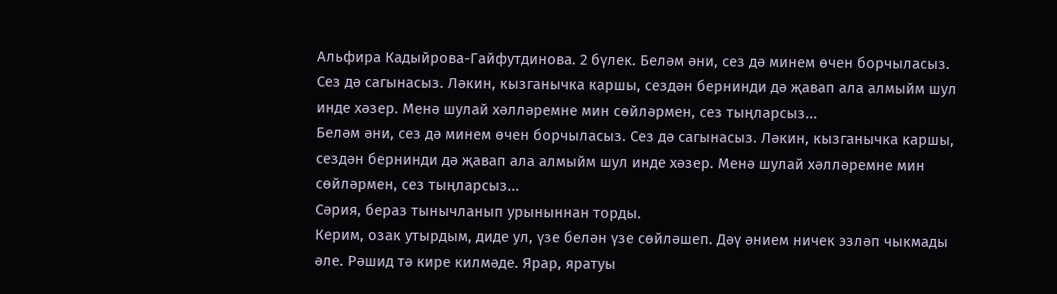Альфира Кадыйрова-Гайфутдинова. 2 бүлек. Беләм әни, сез дә минем өчен борчыласыз. Сез дә сагынасыз. Ләкин, кызганычка каршы, сездән бернинди дә җавап ала алмыйм шул инде хәзер. Менә шулай хәлләремне мин сөйләрмен, сез тыңларсыз...
Беләм әни, сез дә минем өчен борчыласыз. Сез дә сагынасыз. Ләкин, кызганычка каршы, сездән бернинди дә җавап ала алмыйм шул инде хәзер. Менә шулай хәлләремне мин сөйләрмен, сез тыңларсыз...
Сәрия, бераз тынычланып урыныннан торды.
Керим, озак утырдым, диде ул, үзе белән үзе сөйләшеп. Дәү әнием ничек эзләп чыкмады әле. Рәшид тә кире килмәде. Ярар, яратуы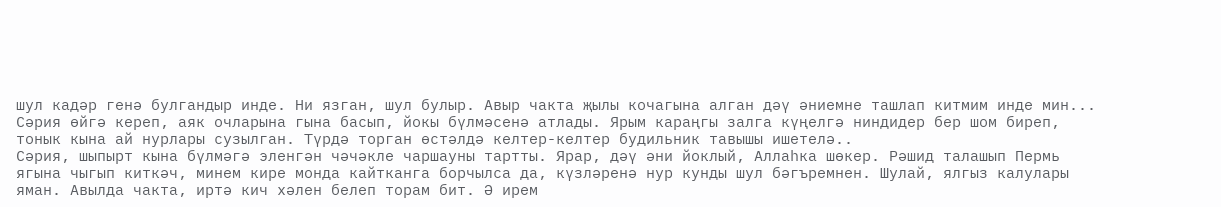шул кадәр генә булгандыр инде. Ни язган, шул булыр. Авыр чакта җылы кочагына алган дәү әниемне ташлап китмим инде мин...
Сәрия өйгә кереп, аяк очларына гына басып, йокы бүлмәсенә атлады. Ярым караңгы залга күңелгә ниндидер бер шом биреп, тонык кына ай нурлары сузылган. Түрдә торган өстәлдә келтер-келтер будильник тавышы ишетелә..
Сәрия, шыпырт кына бүлмәгә эленгән чәчәкле чаршауны тартты. Ярар, дәү әни йоклый, Аллаһка шөкер. Рәшид талашып Пермь ягына чыгып киткәч, минем кире монда кайтканга борчылса да, күзләренә нур кунды шул бәгъремнен. Шулай, ялгыз калулары яман. Авылда чакта, иртә кич хәлен белеп торам бит. Ә ирем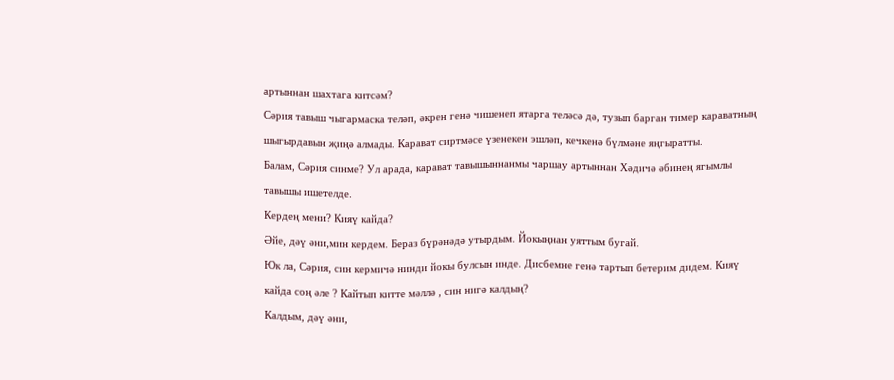артыннан шахтага китсәм?
Сәрия тавыш чыгармаска теләп, әкрен генә чишенеп ятарга теләсә дә, тузып барган тимер караватның шыгырдавын җиңә алмады. Карават сиртмәсе үзенекен эшләп, кечкенә бүлмәне яңгыратты.
Балам, Сәрия синме? Ул арада, карават тавышыннанмы чаршау артыннан Хәдичә әбинең ягымлы тавышы ишетелде.
Кердең мени? Кияү кайда?
Әйе, дәү әни,мин кердем. Бераз бүрәнәдә утырдым. Йокыңнан уяттым бугай.
Юк ла, Сәрия, син кермичә нинди йокы булсын инде. Дисбемне генә тартып бетерим дидем. Кияү кайда соң әле ? Кайтып китте мәллә , син нигә калдың?
Калдым, дәү әни,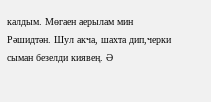калдым. Мөгаен аерылам мин Рәшидтән. Шул акча, шахта дип,черки сыман безелди киявең. Ә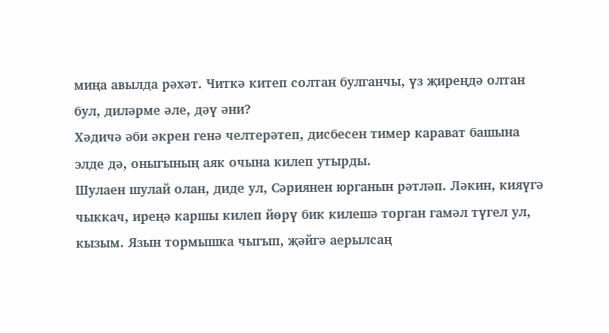миңа авылда рәхәт. Читкә китеп солтан булганчы, үз җиреңдә олтан бул, диләрме әле, дәү әни?
Хәдичә әби әкрен генә челтерәтеп, дисбесен тимер карават башына элде дә, оныгының аяк очына килеп утырды.
Шулаен шулай олан, диде ул, Сәриянен юрганын рәтләп. Ләкин, кияүгә чыккач, иреңә каршы килеп йөрү бик килешә торган гамәл түгел ул, кызым. Язын тормышка чыгып, җәйгә аерылсаң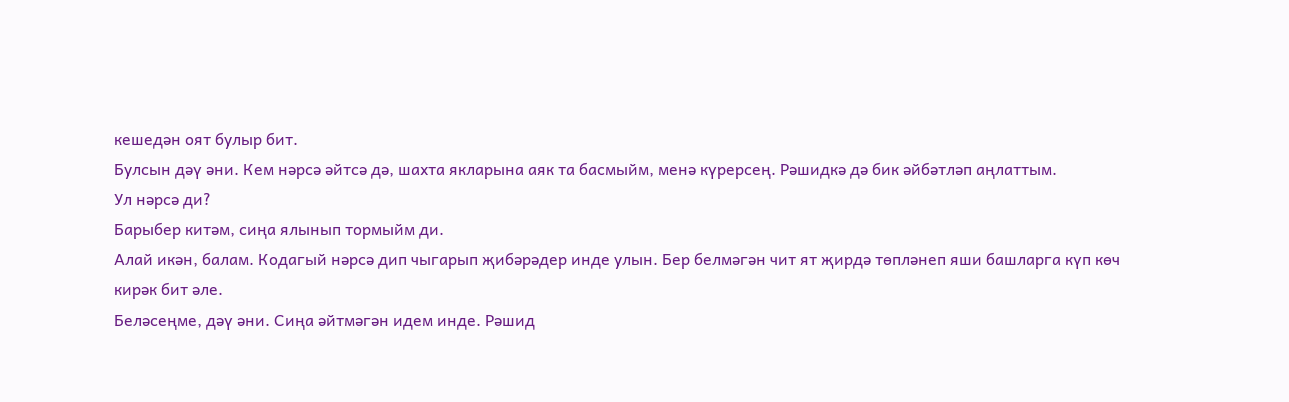кешедән оят булыр бит.
Булсын дәү әни. Кем нәрсә әйтсә дә, шахта якларына аяк та басмыйм, менә күрерсең. Рәшидкә дә бик әйбәтләп аңлаттым.
Ул нәрсә ди?
Барыбер китәм, сиңа ялынып тормыйм ди.
Алай икән, балам. Кодагый нәрсә дип чыгарып җибәрәдер инде улын. Бер белмәгән чит ят җирдә төпләнеп яши башларга күп көч кирәк бит әле.
Беләсеңме, дәү әни. Сиңа әйтмәгән идем инде. Рәшид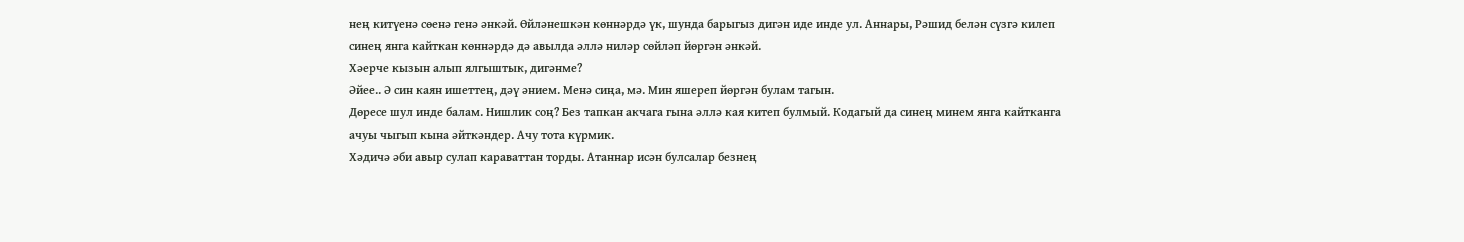нең китүенә сөенә генә әнкәй. Өйләнешкән көннәрдә үк, шунда барыгыз дигән иде инде ул. Аннары, Рәшид белән сүзгә килеп синең янга кайткан көннәрдә дә авылда әллә ниләр сөйләп йөргән әнкәй.
Хәерче кызын алып ялгыштык, дигәнме?
Әйее.. Ә син каян ишеттең, дәү әнием. Менә сиңа, мә. Мин яшереп йөргән булам тагын.
Дөресе шул инде балам. Нишлик соң? Без тапкан акчага гына әллә кая китеп булмый. Кодагый да синең минем янга кайтканга ачуы чыгып кына әйткәндер. Ачу тота күрмик.
Хәдичә әби авыр сулап караваттан торды. Атаннар исән булсалар безнең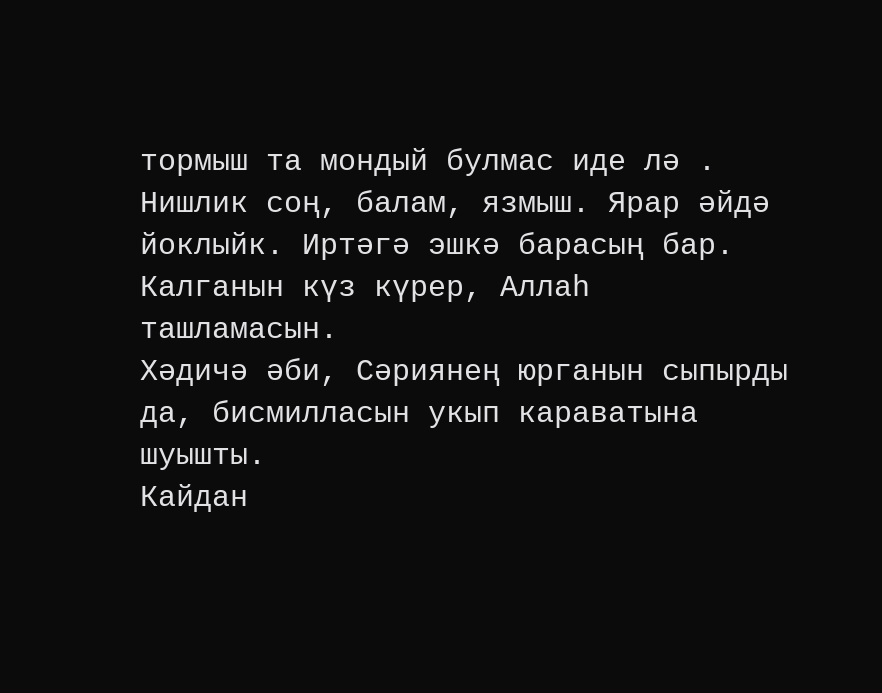тормыш та мондый булмас иде лә . Нишлик соң, балам, язмыш. Ярар әйдә йоклыйк. Иртәгә эшкә барасың бар. Калганын күз күрер, Аллаһ ташламасын.
Хәдичә әби, Сәриянең юрганын сыпырды да, бисмилласын укып караватына шуышты.
Кайдан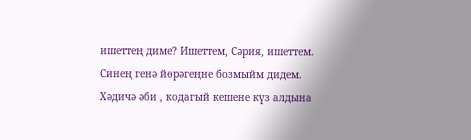ишеттең диме? Ишеттем, Сәрия, ишеттем. Синең генә йөрәгеңне бозмыйм дидем.
Хәдичә әби , кодагый кешене күз алдына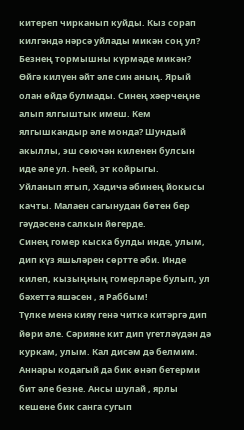китереп чирканып куйды. Кыз сорап килгәндә нәрсә уйлады микән соң ул? Безнең тормышны күрмәде микән? Өйгә килүен әйт әле син аның. Ярый олан өйдә булмады. Синең хәерчеңне алып ялгыштык имеш. Кем ялгышкандыр әле монда? Шундый акыллы, эш сөючән киленен булсын иде әле ул. Һеей, эт койрыгы.
Уйланып ятып, Хәдичә әбинең йокысы качты. Малаен сагынудан бөтен бер гәүдәсенә салкын йөгерде.
Синең гомер кыска булды инде, улым, дип күз яшьләрен сөртте әби. Инде килеп, кызыңның гомерләре булып, ул бәхеттә яшәсен , я Раббым!
Түлке менә кияү генә читкә китәргә дип йөри әле. Сәрияне кит дип үгетләүдән дә куркам, улым. Кал дисәм дә белмим. Аннары кодагый да бик өнәп бетерми бит әле безне. Ансы шулай , ярлы кешене бик санга сугып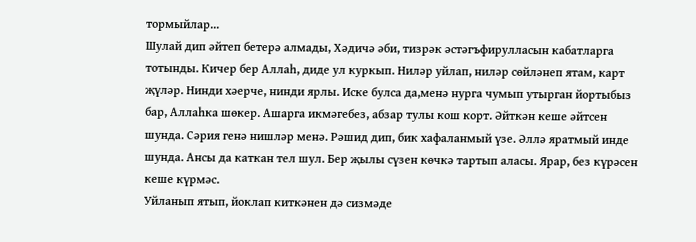тормыйлар...
Шулай дип әйтеп бетерә алмады, Хәдичә әби, тизрәк әстәгъфирулласын кабатларга тотынды. Кичер бер Аллаһ, диде ул куркып. Ниләр уйлап, ниләр сөйләнеп ятам, карт җүләр. Нинди хәерче, нинди ярлы. Иске булса да,менә нурга чумып утырган йортыбыз бар, Аллаһка шөкер. Ашарга икмәгебез, абзар тулы кош корт. Әйткән кеше әйтсен шунда. Сәрия генә нишләр менә. Рәшид дип, бик хафаланмый үзе. Әллә яратмый инде шунда. Ансы да каткан тел шул. Бер җылы сүзен көчкә тартып аласы. Ярар, без күрәсен кеше күрмәс.
Уйланып ятып, йоклап киткәнен дә сизмәде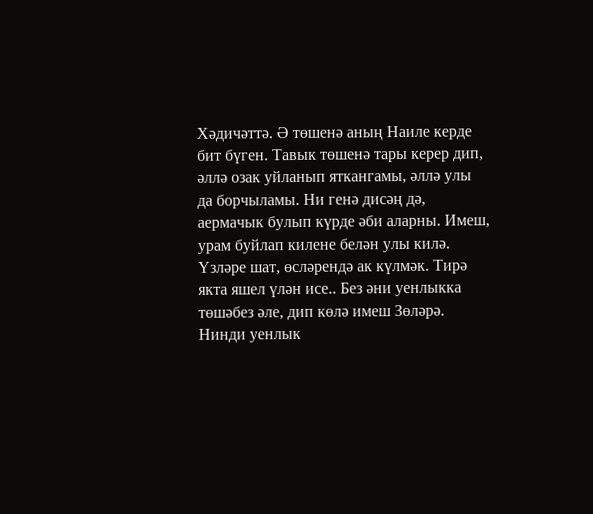Хәдичәттә. Ә төшенә аның Наиле керде бит бүген. Тавык төшенә тары керер дип, әллә озак уйланып яткангамы, әллә улы да борчыламы. Ни генә дисәң дә, аермачык булып күрде әби аларны. Имеш, урам буйлап килене белән улы килә. Үзләре шат, өсләрендә ак күлмәк. Тирә якта яшел үлән исе.. Без әни уенлыкка төшәбез әле, дип көлә имеш Зөләрә.
Нинди уенлык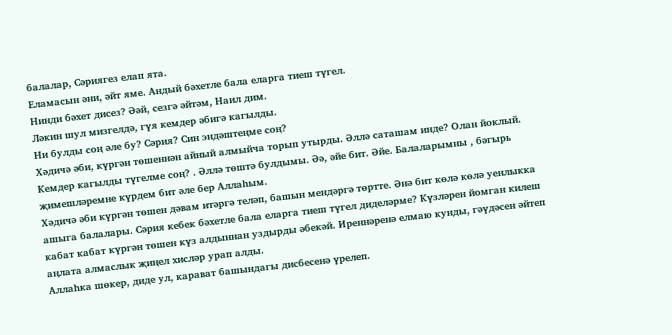балалар, Сәриягез елап ята.
Еламасын әни, әйт яме. Андый бәхетле бала еларга тиеш түгел.
Нинди бәхет дисез? Әәй, сезгә әйтәм, Наил дим.
Ләкин шул мизгелдә, гүя кемдер әбигә кагылды.
Ни булды соң әле бу? Сәрия? Син эндәштеңме соң?
Хәдичә әби, күргән төшеннән айный алмыйча торып утырды. Әллә саташам инде? Олан йоклый. Кемдер кагылды түгелме соң? . Әллә төштә булдымы. Әә, әйе бит. Әйе. Балаларымны , бәгырь җимешләремне күрдем бит әле бер Аллаһым.
Хәдичә әби күргән төшен дәвам итәргә теләп, башын мендәргә төртте. Әнә бит көлә көлә уенлыкка ашыга балалары. Сәрия кебек бәхетле бала еларга тиеш түгел диделәрме? Күзләрен йомган килеш кабат кабат күргән төшен күз алдыннан уздырды әбекәй. Иреннәренә елмаю кунды, гәүдәсен әйтеп аңлата алмаслык җиңел хисләр урап алды.
Аллаһка шөкер, диде ул, карават башындагы дисбесенә үрелеп.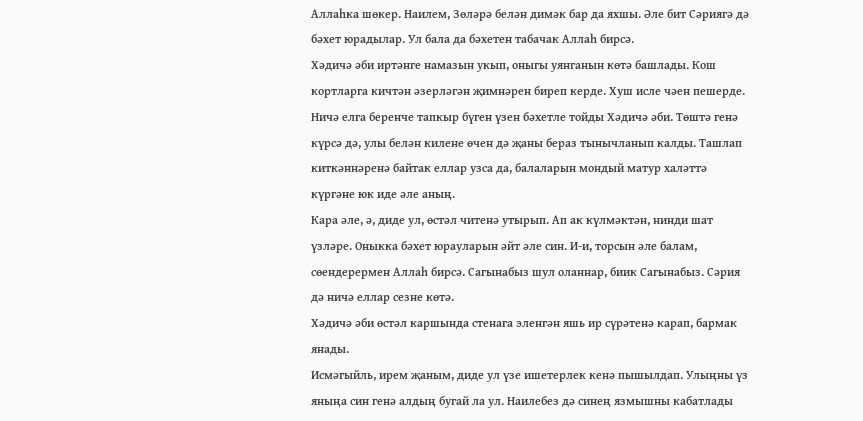Аллаһка шөкер. Наилем, Зөләрә белән димәк бар да яхшы. Әле бит Сәриягә дә бәхет юрадылар. Ул бала да бәхетен табачак Аллаһ бирсә.
Хәдичә әби иртәнге намазын укып, оныгы уянганын көтә башлады. Кош кортларга кичтән әзерләгән җимнәрен биреп керде. Хуш исле чәен пешерде.
Ничә елга беренче тапкыр бүген үзен бәхетле тойды Хәдичә әби. Төштә генә күрсә дә, улы белән килене өчен дә җаны бераз тынычланып калды. Ташлап киткәннәренә байтак еллар узса да, балаларын мондый матур халәттә күргәне юк иде әле аның.
Кара әле, ә, диде ул, өстәл читенә утырып. Ап ак күлмәктән, нинди шат үзләре. Оныкка бәхет юрауларын әйт әле син. И-и, торсын әле балам, сөендерермен Аллаһ бирсә. Сагынабыз шул оланнар, биик Сагынабыз. Сәрия дә ничә еллар сезне көтә.
Хәдичә әби өстәл каршында стенага эленгән яшь ир сүрәтенә карап, бармак янады.
Исмәгыйль, ирем җаным, диде ул үзе ишетерлек кенә пышылдап. Улыңны үз яныңа син генә алдың бугай ла ул. Наилебез дә синең язмышны кабатлады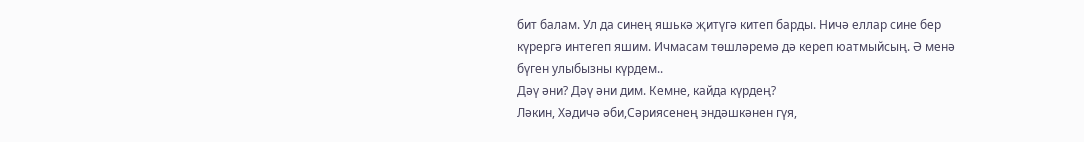бит балам. Ул да синең яшькә җитүгә китеп барды. Ничә еллар сине бер күрергә интегеп яшим. Ичмасам төшләремә дә кереп юатмыйсың. Ә менә бүген улыбызны күрдем..
Дәү әни? Дәү әни дим. Кемне, кайда күрдең?
Ләкин, Хәдичә әби,Сәриясенең эндәшкәнен гүя,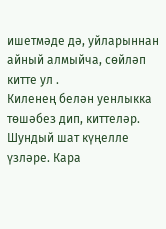ишетмәде дә, уйларыннан айный алмыйча, сөйләп китте ул .
Киленең белән уенлыкка төшәбез дип, киттеләр. Шундый шат күңелле үзләре. Кара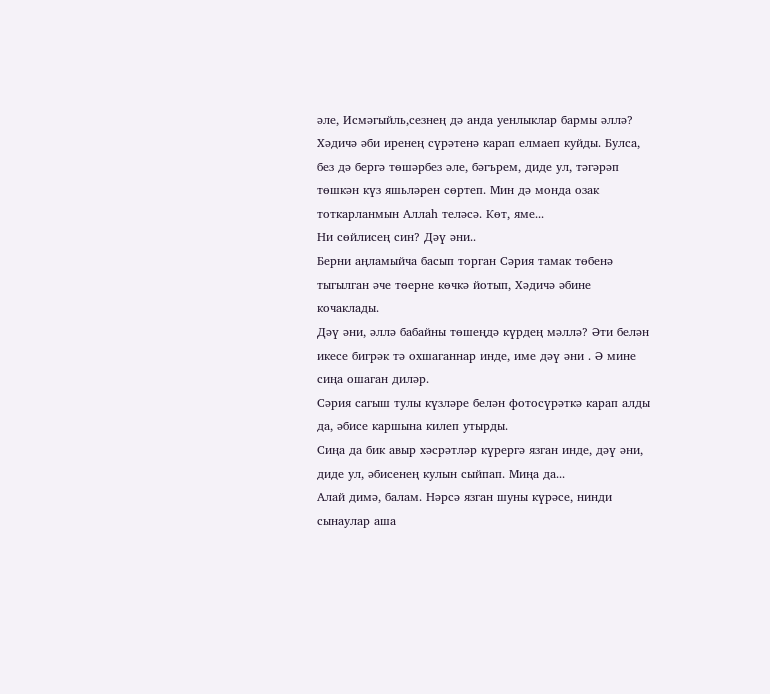әле, Исмәгыйль,сезнең дә анда уенлыклар бармы әллә?
Хәдичә әби иренең сүрәтенә карап елмаеп куйды. Булса, без дә бергә төшәрбез әле, бәгърем, диде ул, тәгәрәп төшкән күз яшьләрен сөртеп. Мин дә монда озак тоткарланмын Аллаһ теләсә. Көт, яме...
Ни сөйлисең син? Дәү әни..
Берни аңламыйча басып торган Сәрия тамак төбенә тыгылган әче төерне көчкә йотып, Хәдичә әбине кочаклады.
Дәү әни, әллә бабайны төшеңдә күрдең мәллә? Әти белән икесе бигрәк тә охшаганнар инде, име дәү әни . Ә мине сиңа ошаган диләр.
Сәрия сагыш тулы күзләре белән фотосүрәткә карап алды да, әбисе каршына килеп утырды.
Сиңа да бик авыр хәсрәтләр күрергә язган инде, дәү әни, диде ул, әбисенең кулын сыйпап. Миңа да...
Алай димә, балам. Нәрсә язган шуны күрәсе, нинди сынаулар аша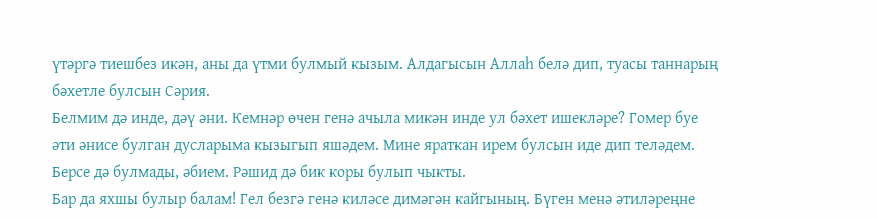үтәргә тиешбез икән, аны да үтми булмый кызым. Алдагысын Аллаһ белә дип, туасы таннарың бәхетле булсын Сәрия.
Белмим дә инде, дәү әни. Кемнәр өчен генә ачыла микән инде ул бәхет ишекләре? Гомер буе әти әнисе булган дусларыма кызыгып яшәдем. Мине яраткан ирем булсын иде дип теләдем. Берсе дә булмады, әбием. Рәшид дә бик коры булып чыкты.
Бар да яхшы булыр балам! Гел безгә генә киләсе димәгән кайгының. Бүген менә әтиләреңне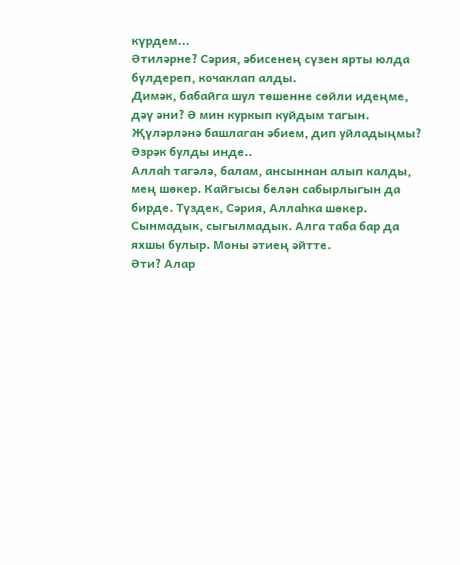күрдем...
Әтиләрне? Сәрия, әбисенең сүзен ярты юлда бүлдереп, кочаклап алды.
Димәк, бабайга шул төшенне сөйли идеңме, дәү әни? Ә мин куркып куйдым тагын.
Җүләрләнә башлаган әбием, дип уйладыңмы?
Әзрәк булды инде..
Аллаһ тагәлә, балам, ансыннан алып калды, мең шөкер. Кайгысы белән сабырлыгын да бирде. Түздек, Сәрия, Аллаһка шөкер. Сынмадык, сыгылмадык. Алга таба бар да яхшы булыр. Моны әтиең әйтте.
Әти? Алар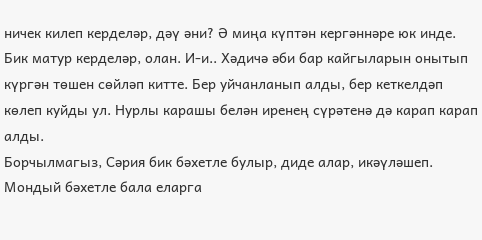ничек килеп керделәр, дәү әни? Ә миңа күптән кергәннәре юк инде.
Бик матур керделәр, олан. И-и.. Хәдичә әби бар кайгыларын онытып күргән төшен сөйләп китте. Бер уйчанланып алды, бер кеткелдәп көлеп куйды ул. Нурлы карашы белән иренең сүрәтенә дә карап карап алды.
Борчылмагыз, Сәрия бик бәхетле булыр, диде алар, икәүләшеп. Мондый бәхетле бала еларга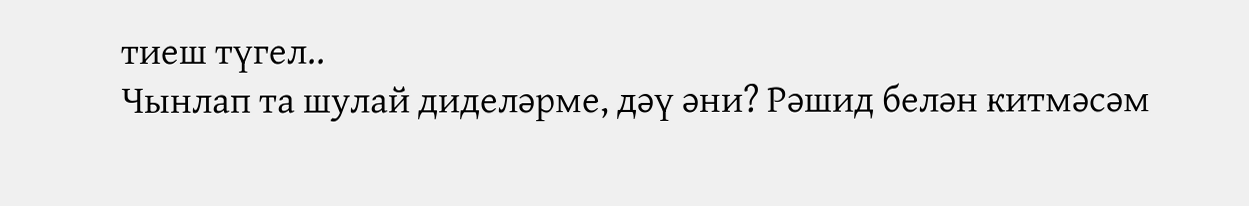тиеш түгел..
Чынлап та шулай диделәрме, дәү әни? Рәшид белән китмәсәм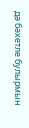дә бәхетле булырмын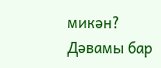микән?
Дәвамы бар